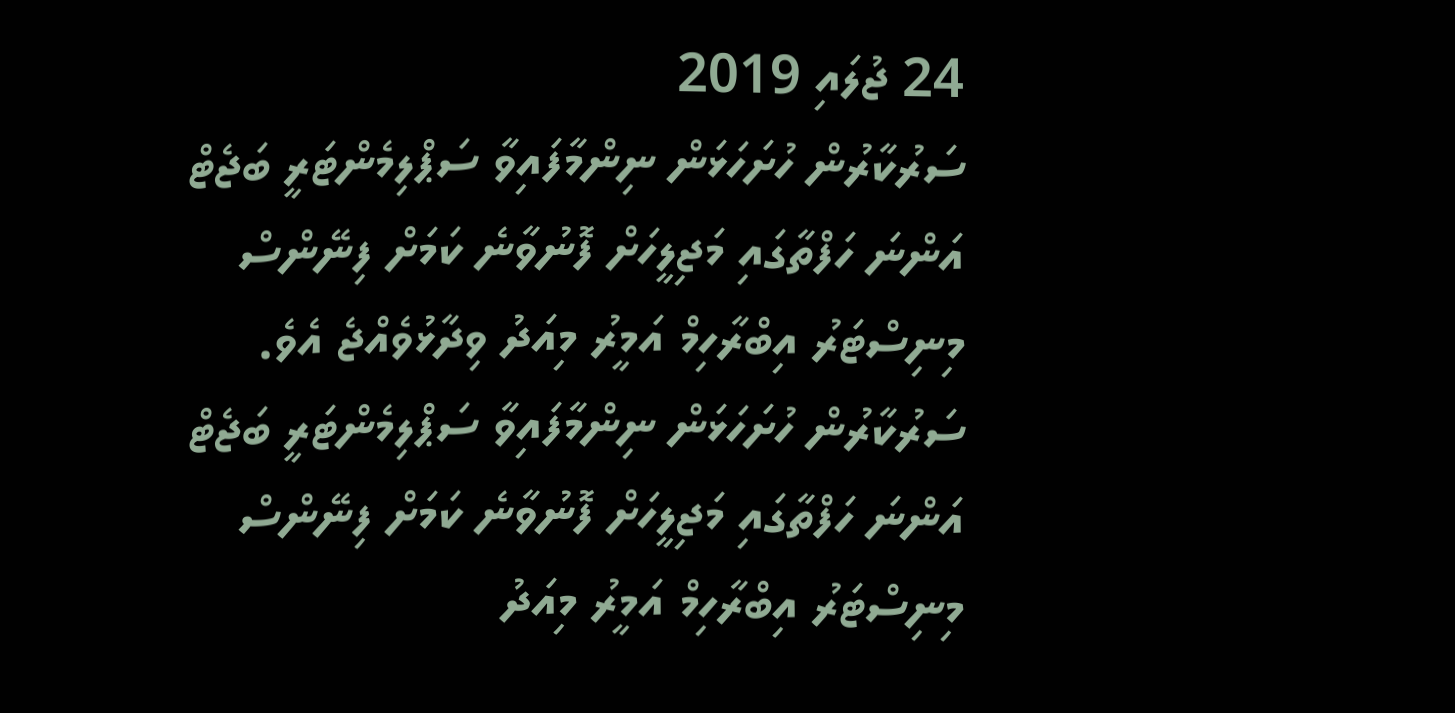24 ޖުލައި 2019
ސަރުކާރުން ހުށަހަޅަން ނިންމާފައިވާ ސަޕްލިމެންޓަރީ ބަޖެޓް އަންނަ ހަފްތާގައި މަޖިލީހަށް ފޮނުވާނެ ކަމަށް ފިނޭންސް މިނިސްޓަރު އިބްރާހިމް އަމީރު މިއަދު ވިދާޅުވެއްޖެ އެވެ.
ސަރުކާރުން ހުށަހަޅަން ނިންމާފައިވާ ސަޕްލިމެންޓަރީ ބަޖެޓް އަންނަ ހަފްތާގައި މަޖިލީހަށް ފޮނުވާނެ ކަމަށް ފިނޭންސް މިނިސްޓަރު އިބްރާހިމް އަމީރު މިއަދު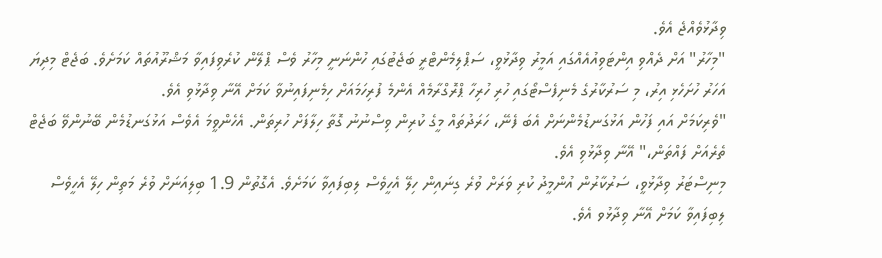ވިދާޅުވެއްޖެ އެވެ.
"މިހާރު" އަށް ދެއްވި އިންޓަވިއުއެއްގައި އަމީރު ވިދާޅުވީ، ސަޕްލިމެންޓްރީ ބަޖެޓުގައި ހުންނަނީ މިހާރު ވެސް ޕްލޭން ކުރެވިފައިވާ މަޝްރޫއުތައް ކަމަށެވެ. ބަޖެޓް މިދިޔަ އަހަރު ހުށަހެޅި އިރު، މި ސަރުކާރުގެ މެނިފެސްޓޯގައި ހުރި ހުރިހާ ޕްރޮގްރާމެއް އެންމެ ފުރިހަމައަށް ހިމެނިފައިނުވާ ކަމަށް އޭނާ ވިދާޅުވި އެވެ.
"ވެރިކަމަށް އައި ފަހުން އަޅުގަނޑުމެންނަށް އެބަ ފެނޭ، ހަރަދުތައް މީގެ ކުރިން ވިސްނުނު ގޮތާ ހިލާފަށް ހުރިތަން. އެހެންވީމަ އެވެސް އަޅުގަނޑުމެން ބޭނުންވޭ ބަޖެޓް ތެރެއަށް ފައްތަން،" އޭނާ ވިދާޅުވި އެވެ.
މިނިސްޓަރު ވިދާޅުވީ، ސަރުކާރުން އުންމީދު ކުރި ވަރަށް ވުރެ ގިނައިން ހިލޭ އެހީވެސް ލިބިފައިވާ ކަމަށެވެ. އެގޮތުން 1.9 ބިލިއަނަށް ވުރެ މަތިން ހިލޭ އެހީވެސް ލިބިފައިވާ ކަމަށް އޭނާ ވިދާޅުވ އެވެ.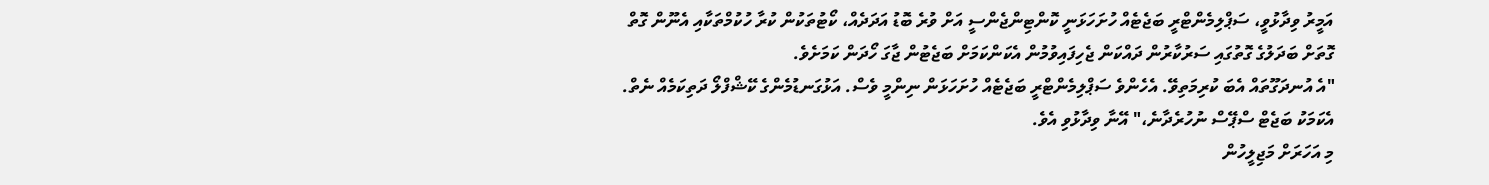އަމީރު ވިދާޅުވީ، ސަޕްލިމެންޓްރީ ބަޖެޓެއް ހުށަހަޅަނީ ކޮންޓިންޖެންސީ އަށް ވުރެ ބޮޑު އަދަދެއް، ކޯޓުތަކުން ކުރާ ހުކުމްތަކާއި އެނޫން ގޮތް ގޮތަށް ބަދަލުގެ ގޮތުގައި ސަރުކާރުން ދައްކަން ޖެހިފައިވުމުން އެކަންކަމަށް ބަޖެޓުން ޖާގަ ހޯދަން ކަމަށެވެ.
"އެ އުނދަގޫތައް އެބަ ކުރިމަތިވޭ. އެހެންވެ ސަޕްލިމެންޓްރީ ބަޖެޓެއް ހުށަހަޅަން ނިންމީ ވެސް. އަޅުގަނޑުމެންގެ ކޭޝްފްލޯ ދަތިކަމެއް ނެތް. އެކަމަކު ބަޖެޓް ސްޕޭސް ނުހުރެދާނެ،" އޭނާ ވިދާޅުވި އެވެ.
މި އަހަރަށް މަޖިލީހުން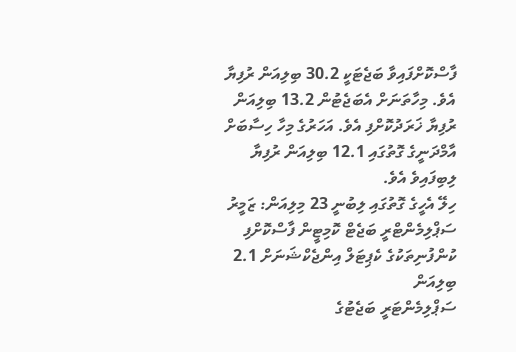ފާސްކޮށްފައިވާ ބަޖެޓަކީ 30.2 ބިލިއަން ރުފިޔާ އެވެ. މިހާތަނަށް އެބަޖެޓުން 13.2 ބިލިއަން ރުފިޔާ ޚަރަދުކޮށްފި އެވެ. އަހަރުގެ މިހާ ހިސާބަށް އާމްދަނީގެ ގޮތުގައި 12.1 ބިލިއަން ރުފިޔާ ލިބިފައިވެ އެވެ.
ހިލޭ އެހީގެ ގޮތުގައި ލިބުނީ 23 މިލިއަން: ޒަމީރު
ސަޕްލިމެންޓްރީ ބަޖެޓް ކޮމިޓީން ފާސްކޮށްފި
ކުންފުނިތަކުގެ ކެޕިޓަލް އިންޖެކްޝަނަށް 2.1 ބިލިއަން
ސަޕްލިމެންޓަރީ ބަޖެޓުގެ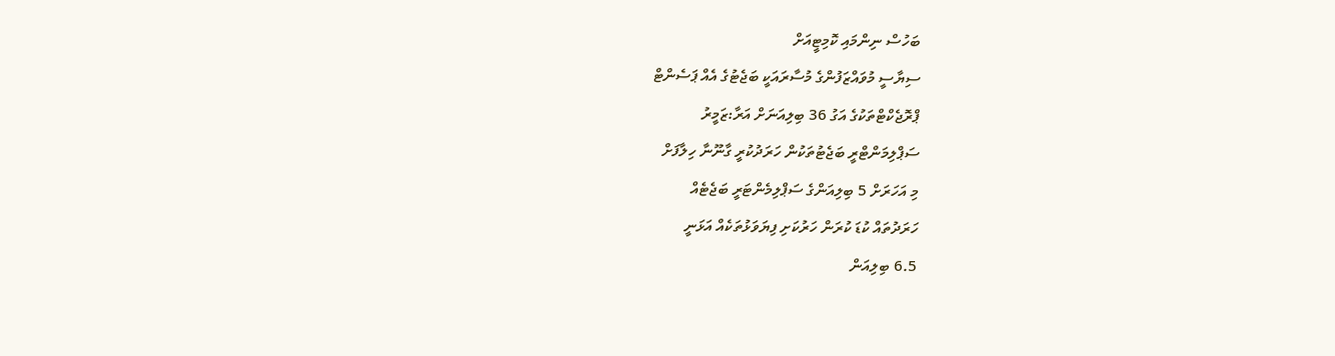ބަހުސް ނިންމައި ކޮމިޓީއަށް
ސިޔާސީ މުވައްޒަފުންގެ މުސާރައަކީ ބަޖެޓުގެ އެއް ޕަސެންޓް
ޕްރޮޖެކްޓްތަކުގެ އަގު 36 ބިލިއަނަށް އަރާ:ޒަމީރު
ސަޕްލިމަންޓްރީ ބަޖެޓުތަކުން ހަރަދުކުރީ ގާނޫނާ ހިލާފަށް
މި އަހަރަށް 5 ބިލިއަންގެ ސަޕްލިމެންޓަރީ ބަޖެޓެއް
ހަރަދުތައް ކުޑަ ކުރަން ހަރުކަށި ފިޔަވަޅުތަކެއް އަޅަނީ
6.5 ބިލިއަން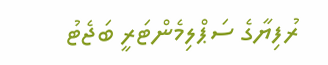ރުފިޔާގެ ސަޕްލިމެންޓަރީ ބަޖެޓު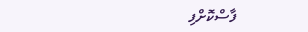ފާސްކޮށްފި